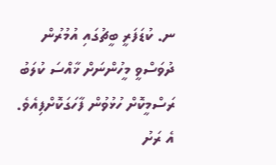ނ. ކުޑަފަރީ ބީޗުގައި އުމުރުން ދުވަސްވީ މީހުންނަށް ޚާއްސަ ކުލަބު ރަސްމީކޮށް ހުޅުވުން ފާހަގަކޮށްފިއެވެ.
އެ ރަށު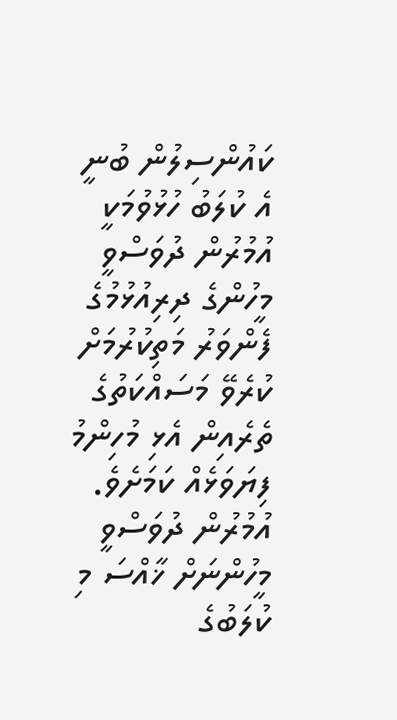ކައުންސިލުން ބުނީ އެ ކުލަބު ހުޅުވުމަކީ އުމުރުން ދުވަސްވީ މީހުންގެ ދިރިއުޅުމުގެ ފެންވަރު މަތިކުރުމަށް ކުރެވޭ މަސައްކަތުގެ ތެރެއިން އެޅި މުހިންމު ފިޔަވަޅެއް ކަމަށެވެ.
އުމުރުން ދުވަސްވީ މީހުންނަށް ޚާއްސަ މި ކުލަބުގެ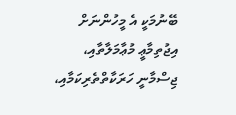ބޭނުމަކީ އެ މީހުންނަށް އިޖުތިމާޢީ މުޢާމަލާތާއި، ޖިސްމާނީ ހަރަކާތްތެރިކަމާއި،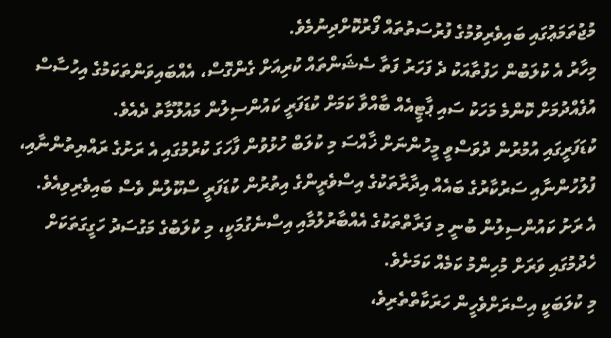މުޖުތަމަޢުގައި ބައިވެރިވުމުގެ ފުރުސަތުތައް ފޯރުކޮށްދިނުމެވެ.
މިހާރު އެ ކުލަބުން ހަފުތާއަކު ދެ ފަހަރު ފަތާ ސެޝަންތައް ކުރިއަށް ގެންގޮސް، އެއްބައިވަންތަކަމުގެ އިހުސާސް އުފެއްދުމަށް ކޮންމެ މަހަކު ސައި ޕާޓީއެއް ބާއްވާ ކަމަށް ކުޑަފަރީ ކައުންސިލުން މައުލޫމާތު ދެއެވެ.
ކުޑަފަރީގައި އުމުރުން ދުވަސްވީ މީހުންނަށް ޚާއްސަ މި ކުލަބް ހުޅުވުން ފާހަގަ ކުރުމުގައި އެ ރަށުގެ ރައްޔިތުންނާއި، ފުލުހުންނާއި ސަރުކާރުގެ ބައެއް އިދާރާތަކުގެ އިސްވެރީންގެ އިތުރުން ކުޑަފަރީ ސްކޫލުން ވެސް ބައިވެރިވިއެވެ.
އެ ރަށު ކައުންސިލުން ބުނީ މި ފަރާތްތަކުގެ އެއްބާރުލުމާއި އިސްނެގުމަކީ، މި ކުލަބުގެ މަގުސަދު ހަގީގަތަކަށް ހެދުމުގައި ވަރަށް މުހިންމު ކަމެއް ކަމަށެވެ.
މި ކުލަބަކީ އިސްރަށްވެހީން ހަރަކާތްތެރިވެ،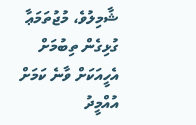ޝާމިލުވެ، މުޖުތަމަޢާ ގުޅިގެން ތިބުމަށް އެހީއަކަށް ވާނެ ކަމަށް އުއްމީދު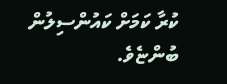ކުރާ ކަމަށް ކައުންސިލުން ބުންޏެވެ.